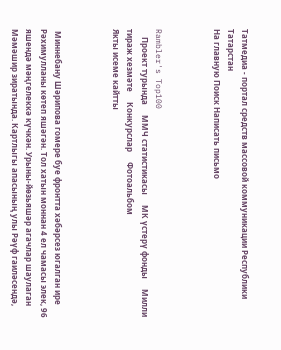Татмедиа - портал средств массовой коммуникации Республики Татарстан
На главную Поиск Написать письмо



Rambler's Top100
    Проект турында     ММЧ статистикасы     МК үстерү фонды     Милли тираж хезмәте     Конкурслар     Фотоальбом
Якты исеме кайтты



 Миннебану Шәрипова гомере буе фронтта хәбәрсез югалган ире Рәхимулланы көтеп яшәгән. Тол хатын моннан 4 ел чамасы элек, 96 яшендә мәңгелеккә күчкән. Урыны-йөзьяшәр агачлар шаулаган Мәмәшир зиратында. Картлыгы апасының улы Рәүф гаиләсендә,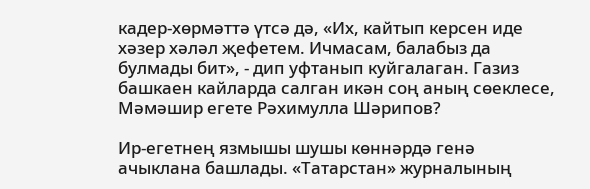кадер-хөрмәттә үтсә дә, «Их, кайтып керсен иде хәзер хәләл җефетем. Ичмасам, балабыз да булмады бит», - дип уфтанып куйгалаган. Газиз башкаен кайларда салган икән соң аның сөеклесе, Мәмәшир егете Рәхимулла Шәрипов?

Ир-егетнең язмышы шушы көннәрдә генә ачыклана башлады. «Татарстан» журналының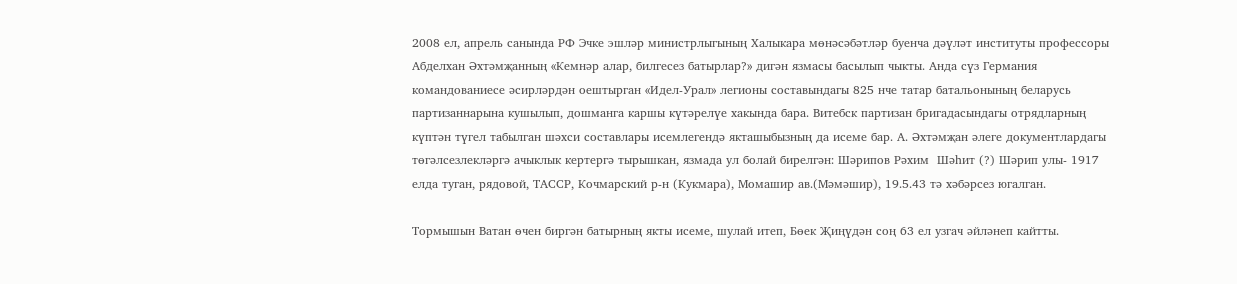2008 ел, апрель санында РФ Эчке эшләр министрлыгының Халыкара мөнәсәбәтләр буенча дәүләт институты профессоры Абделхан Әхтәмҗанның «Кемнәр алар, билгесез батырлар?» дигән язмасы басылып чыкты. Анда сүз Германия командованиесе әсирләрдән оештырган «Идел-Урал» легионы составындагы 825 нче татар батальонының беларусь партизаннарына кушылып, дошманга каршы күтәрелүе хакында бара. Витебск партизан бригадасындагы отрядларның күптән түгел табылган шәхси составлары исемлегендә якташыбызның да исеме бар. А. Әхтәмҗан әлеге документлардагы төгәлсезлекләргә ачыклык кертергә тырышкан, язмада ул болай бирелгән: Шәрипов Рәхим  Шәһит (?) Шәрип улы- 1917 елда туган, рядовой, ТАССР, Кочмарский р-н (Кукмара), Момашир ав.(Мәмәшир), 19.5.43 тә хәбәрсез югалган.

Тормышын Ватан өчен биргән батырның якты исеме, шулай итеп, Бөек Җиңүдән соң 63 ел узгач әйләнеп кайтты.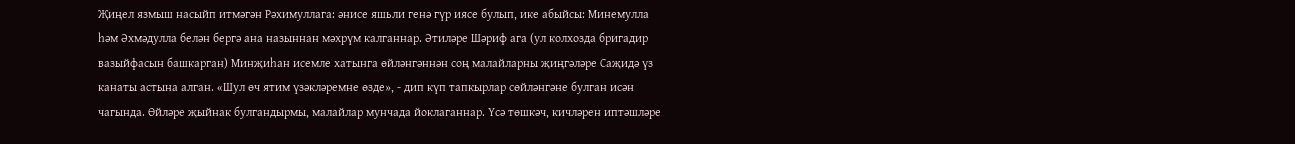Җиңел язмыш насыйп итмәгән Рәхимуллага: әнисе яшьли генә гүр иясе булып, ике абыйсы: Минемулла һәм Әхмәдулла белән бергә ана назыннан мәхрүм калганнар. Әтиләре Шәриф ага (ул колхозда бригадир вазыйфасын башкарган) Минҗиһан исемле хатынга өйләнгәннән соң малайларны җиңгәләре Саҗидә үз канаты астына алган. «Шул өч ятим үзәкләремне өзде», - дип күп тапкырлар сөйләнгәне булган исән чагында. Өйләре җыйнак булгандырмы, малайлар мунчада йоклаганнар. Үсә төшкәч, кичләрен иптәшләре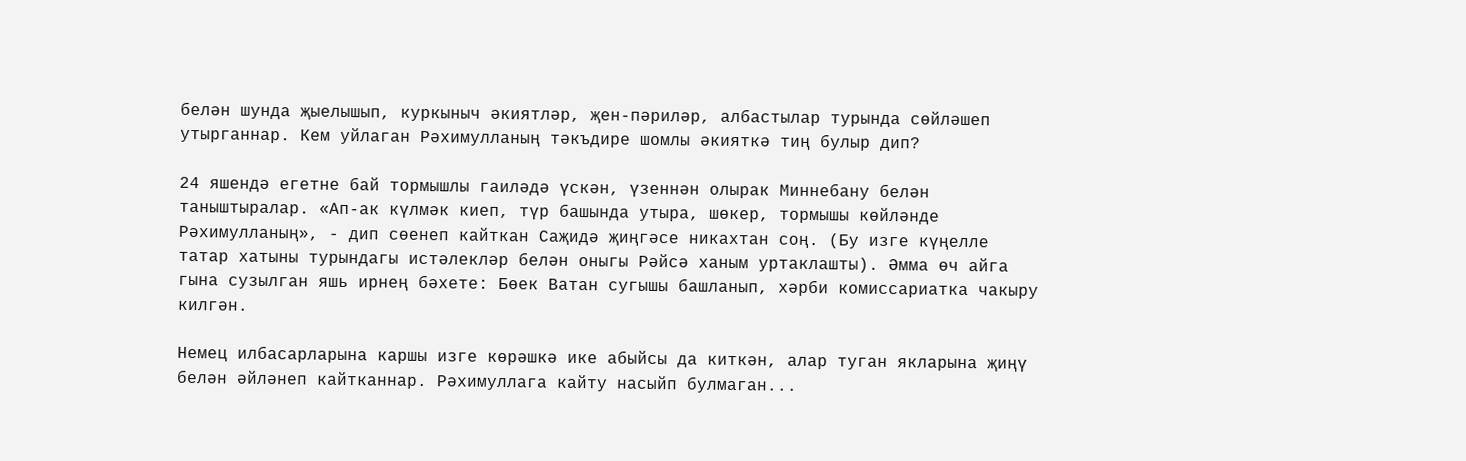белән шунда җыелышып, куркыныч әкиятләр, җен-пәриләр, албастылар турында сөйләшеп утырганнар. Кем уйлаган Рәхимулланың тәкъдире шомлы әкияткә тиң булыр дип?

24 яшендә егетне бай тормышлы гаиләдә үскән, үзеннән олырак Миннебану белән таныштыралар. «Ап-ак күлмәк киеп, түр башында утыра, шөкер, тормышы көйләнде Рәхимулланың», - дип сөенеп кайткан Саҗидә җиңгәсе никахтан соң. (Бу изге күңелле татар хатыны турындагы истәлекләр белән оныгы Рәйсә ханым уртаклашты). Әмма өч айга гына сузылган яшь ирнең бәхете: Бөек Ватан сугышы башланып, хәрби комиссариатка чакыру килгән.

Немец илбасарларына каршы изге көрәшкә ике абыйсы да киткән, алар туган якларына җиңү белән әйләнеп кайтканнар. Рәхимуллага кайту насыйп булмаган...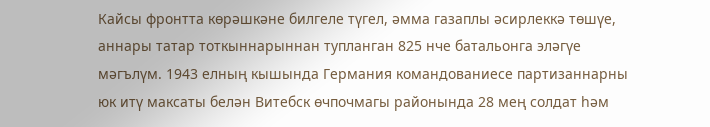Кайсы фронтта көрәшкәне билгеле түгел, әмма газаплы әсирлеккә төшүе, аннары татар тоткыннарыннан тупланган 825 нче батальонга эләгүе мәгълүм. 1943 елның кышында Германия командованиесе партизаннарны юк итү максаты белән Витебск өчпочмагы районында 28 мең солдат һәм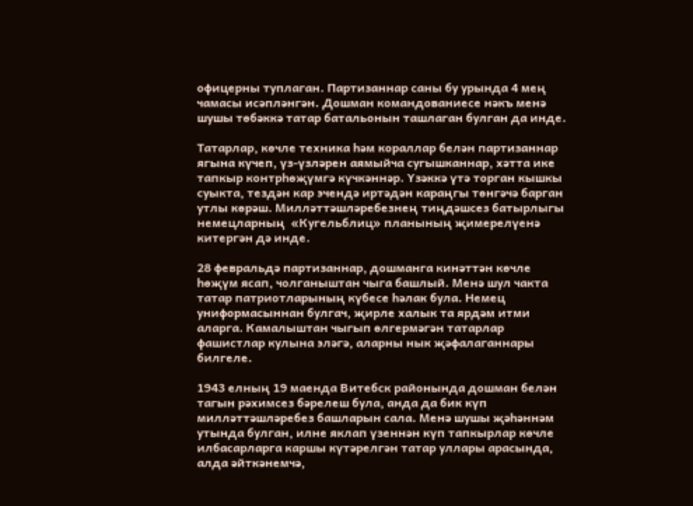офицерны туплаган. Партизаннар саны бу урында 4 мең чамасы исәпләнгән. Дошман командованиесе нәкъ менә шушы төбәккә татар батальонын ташлаган булган да инде.

Татарлар, көчле техника һәм кораллар белән партизаннар ягына күчеп, үз-үзләрен аямыйча сугышканнар, хәтта ике тапкыр контрһөҗүмгә күчкәннәр. Үзәккә үтә торган кышкы суыкта, тездән кар эчендә иртәдән караңгы төнгәчә барган утлы көрәш. Милләттәшләребезнең тиңдәшсез батырлыгы немецларның  «Кугельблиц» планының җимерелүенә китергән дә инде.

28 февральдә партизаннар, дошманга кинәттән көчле һөҗүм ясап, чолганыштан чыга башлый. Менә шул чакта татар патриотларының күбесе һәлак була. Немец униформасыннан булгач, җирле халык та ярдәм итми аларга. Камалыштан чыгып өлгермәгән татарлар фашистлар кулына эләгә, аларны нык җәфалаганнары билгеле.

1943 елның 19 маенда Витебск районында дошман белән тагын рәхимсез бәрелеш була, анда да бик күп милләттәшләребез башларын сала. Менә шушы җәһәннәм утында булган, илне яклап үзеннән күп тапкырлар көчле илбасарларга каршы күтәрелгән татар уллары арасында, алда әйткәнемчә,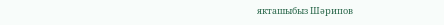якташыбыз Шәрипов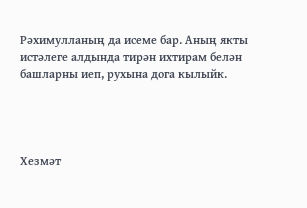Рәхимулланың да исеме бар. Аның якты истәлеге алдында тирән ихтирам белән башларны иеп, рухына дога кылыйк.




Хезмәт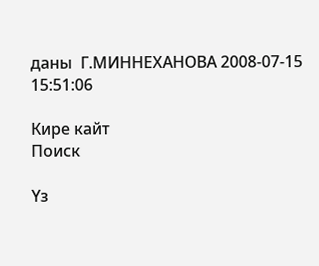даны  Г.МИННЕХАНОВА 2008-07-15 15:51:06

Кире кайт
Поиск

Үз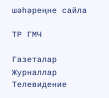шәһәреңне сайла

ТР ГМЧ

Газеталар
Журналлар
Телевидение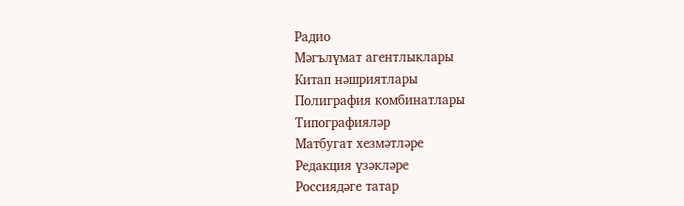Радио
Мәгълүмат агентлыклары
Китап нәшриятлары
Полиграфия комбинатлары
Типографияләр
Матбугат хезмәтләре
Редакция үзәкләре
Россиядәге татар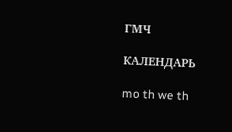ГМЧ

КАЛЕНДАРЬ

mo th we th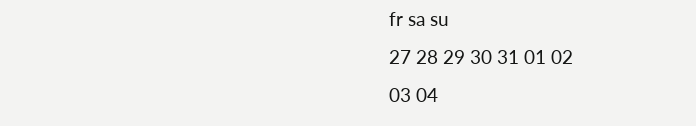fr sa su
27 28 29 30 31 01 02
03 04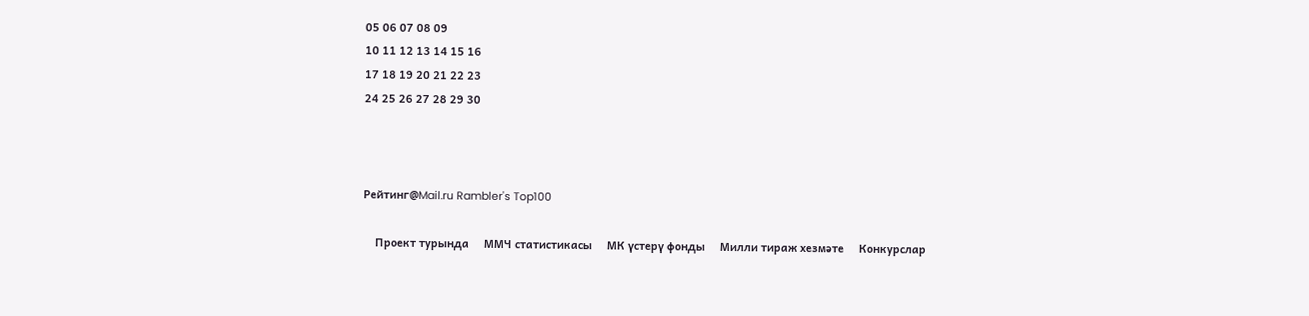05 06 07 08 09
10 11 12 13 14 15 16
17 18 19 20 21 22 23
24 25 26 27 28 29 30



Рейтинг@Mail.ru Rambler's Top100

    Проект турында     ММЧ статистикасы     МК үстерү фонды     Милли тираж хезмәте     Конкурслар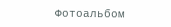Фотоальбом